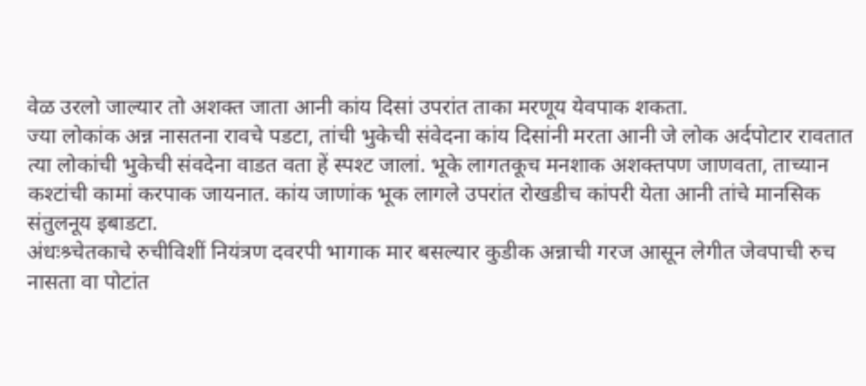वेळ उरलो जाल्यार तो अशक्त जाता आनी कांय दिसां उपरांत ताका मरणूय येवपाक शकता.
ज्या लोकांक अन्न नासतना रावचे पडटा, तांची भुकेची संवेदना कांय दिसांनी मरता आनी जे लोक अर्दपोटार रावतात त्या लोकांची भुकेची संवदेना वाडत वता हें स्पश्ट जालां. भूके लागतकूच मनशाक अशक्तपण जाणवता, ताच्यान कश्टांची कामां करपाक जायनात. कांय जाणांक भूक लागले उपरांत रोखडीच कांपरी येता आनी तांचे मानसिक संतुलनूय इबाडटा.
अंधःश्र्चेतकाचे रुचीविशीं नियंत्रण दवरपी भागाक मार बसल्यार कुडीक अन्नाची गरज आसून लेगीत जेवपाची रुच नासता वा पोटांत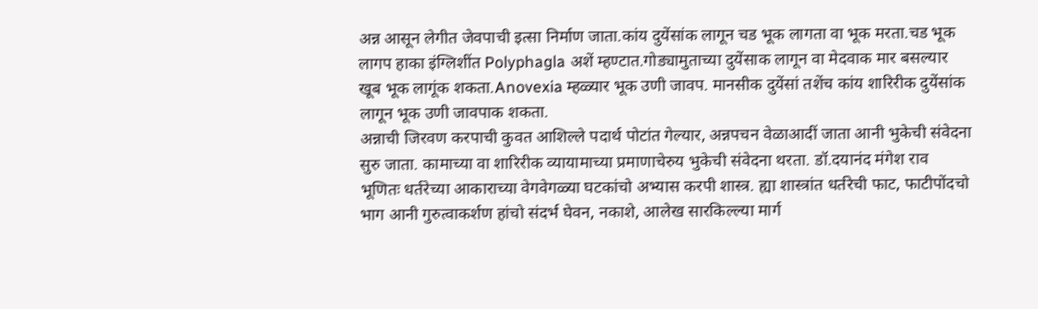अन्न आसून लेगीत जेवपाची इत्सा निर्माण जाता.कांय दुयेंसांक लागून चड भूक लागता वा भूक मरता.चड भूक लागप हाका इंग्लिशींत Polyphagla अशें म्हण्टात.गोड्यामुताच्या दुयेंसाक लागून वा मेदवाक मार बसल्यार खूब भूक लागूंक शकता.Anovexia म्हळ्यार भूक उणी जावप. मानसीक दुयेंसां तशेंच कांय शारिरीक दुयेंसांक लागून भूक उणी जावपाक शकता.
अन्नाची जिरवण करपाची कुवत आशिल्ले पदार्थ पोटांत गेल्यार, अन्नपचन वेळाआदीं जाता आनी भुकेची संवेदना सुरु जाता. कामाच्या वा शारिरीक व्यायामाच्या प्रमाणाचेरुय भुकेची संवेदना थरता. डॉ.दयानंद मंगेश राव
भूणितः धर्तरेच्या आकाराच्या वेगवेगळ्या घटकांचो अभ्यास करपी शास्त्र. ह्या शास्त्रांत धर्तरेची फाट, फाटीपोंदचो भाग आनी गुरुत्वाकर्शण हांचो संदर्भ घेवन, नकाशे, आलेख सारकिल्ल्या मार्ग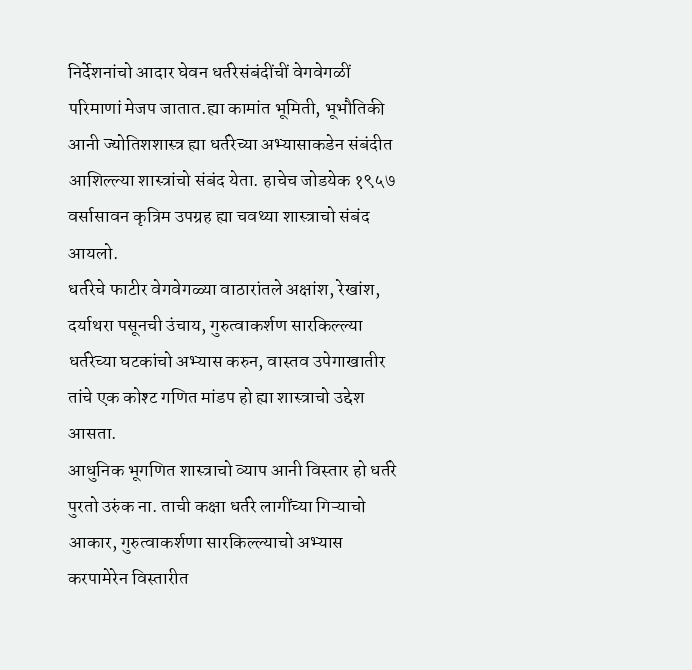निर्देशनांचो आदार घेवन धर्तरेसंबंदींचीं वेगवेगळीं परिमाणां मेजप जातात.ह्या कामांत भूमिती, भूभौतिकी आनी ज्योतिशशास्त्र ह्या धर्तरेच्या अभ्यासाकडेन संबंदीत आशिल्ल्या शास्त्रांचो संबंद येता. हाचेच जोडयेक १९५७ वर्सासावन कृत्रिम उपग्रह ह्या चवथ्या शास्त्राचो संबंद आयलो.
धर्तरेचे फाटीर वेगवेगळ्या वाठारांतले अक्षांश, रेखांश, दर्याथरा पसूनची उंचाय, गुरुत्वाकर्शण सारकिल्ल्या धर्तरेच्या घटकांचो अभ्यास करुन, वास्तव उपेगाखातीर तांचे एक कोश्ट गणित मांडप हो ह्या शास्त्राचो उद्देश आसता.
आधुनिक भूगणित शास्त्राचो व्याप आनी विस्तार हो धर्तरे पुरतो उरुंक ना. ताची कक्षा धर्तरे लागींच्या गिऱ्याचो आकार, गुरुत्वाकर्शणा सारकिल्ल्याचो अभ्यास करपामेरेन विस्तारीत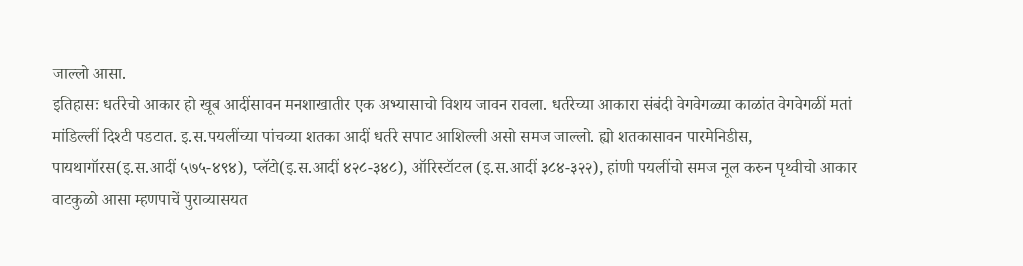जाल्लो आसा.
इतिहासः धर्तरेचो आकार हो खूब आदींसावन मनशाखातीर एक अभ्यासाचो विशय जावन रावला. धर्तरेच्या आकारा संबंदी वेगवेगळ्या काळांत वेगवेगळीं मतां मांडिल्लीं दिश्टी पडटात. इ.स.पयलींच्या पांचव्या शतका आदीं धर्तरे सपाट आशिल्ली असो समज जाल्लो. ह्यो शतकासावन पारमेनिडीस, पायथागॉरस(इ.स.आदीं ५७५-४९४), प्लॅटो(इ.स.आदीं ४२८-३४८), ऑरिस्टॉटल (इ.स.आदीं ३८४-३२२), हांणी पयलींचो समज नूल करुन पृथ्वीचो आकार वाटकुळो आसा म्हणपाचें पुराव्यासयत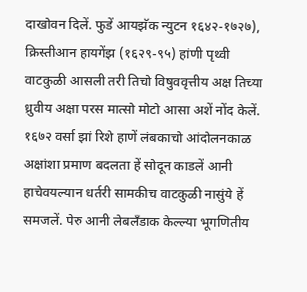दाखोवन दिलें. फुडें आयझॅक न्युटन १६४२-१७२७), क्रिस्तीआन हायगेंझ (१६२९-९५) हांणी पृथ्वी वाटकुळी आसली तरी तिचो विषुववृत्तीय अक्ष तिच्या ध्रुवीय अक्षा परस मात्सो मोटो आसा अशें नोंद केलें. १६७२ वर्सा झां रिशे हाणें लंबकाचो आंदोलनकाळ अक्षांशा प्रमाण बदलता हें सोदून काडलें आनी हाचेवयल्यान धर्तरी सामकीच वाटकुळी नासुंये हें समजलें. पेरु आनी लेबलँडाक केल्ल्या भूगणितीय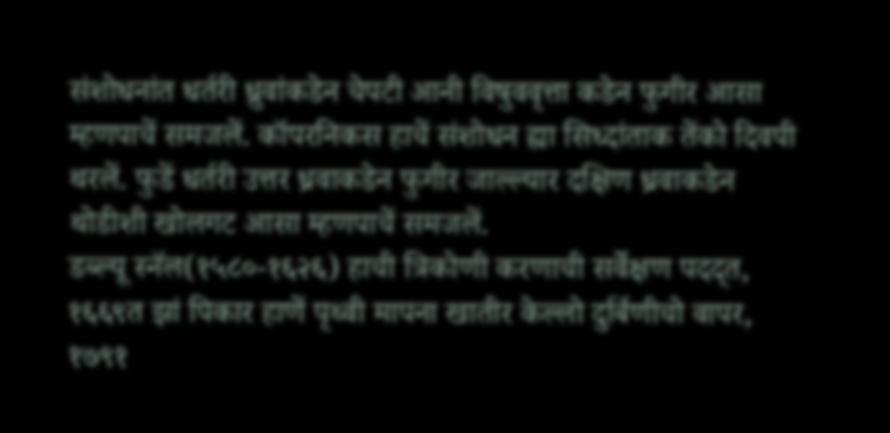संशोधनांत धर्तरी ध्रुवांकडेन चेपटी आनी विषुववृत्ता कडेन फुगीर आसा म्हणपाचें समजलें. कॉपरनिकस हाचें संशोधन ह्या सिध्दांताक तेंको दिवपी थरलें. फुडें धर्तरी उत्तर ध्रवाकडेन फुगीर जाल्ल्यार दक्षिण ध्रवाकडेन थोडीशी खोलगट आसा म्हणपाचें समजलें.
डब्ल्यू स्नॅल(१५८०-१६२६) हाची त्रिकोणी करणाची सर्वेक्षण पदद्त, १६६९त झां पिकार हाणें पृथ्वी मापना खातीर केल्लो दुर्बिणीचो वापर, १७९१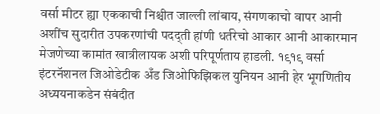वर्सा मीटर ह्या एककाची निश्चीत जाल्ली लांबाय, संगणकाचो वापर आनी अशींच सुदारीत उपकरणांची पदद्ती हांणी धर्तरेचो आकार आनी आकारमान मेजणेच्या कामांत खात्रीलायक अशी परिपूर्णताय हाडली. १९१९ वर्सा इंटरनॅशनल जिओडेटीक अँड जिओफिझिकल युनियन आनी हेर भूगणितीय अध्ययनाकडेन संबंदीत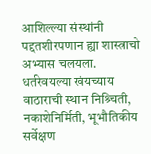आशिल्ल्या संस्थांनी पद्दतशीरपणान ह्या शास्त्राचो अभ्यास चलयला.
धर्तरेवयल्या खंयच्याय वाठाराची स्थान निश्र्चिती, नकाशेनिर्मिती, भूभौतिकीय सर्वेक्षण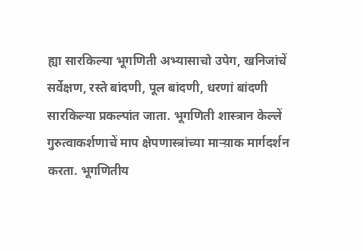ह्या सारकिल्या भूगणिती अभ्यासाचो उपेग, खनिजांचें सर्वेक्षण, रस्ते बांदणी, पूल बांदणी, धरणां बांदणी सारकिल्या प्रकल्पांत जाता. भूगणिती शास्त्रान केल्लें गुरुत्वाकर्शणाचें माप क्षेपणास्त्रांच्या माऱ्य़ाक मार्गदर्शन करता. भूगणितीय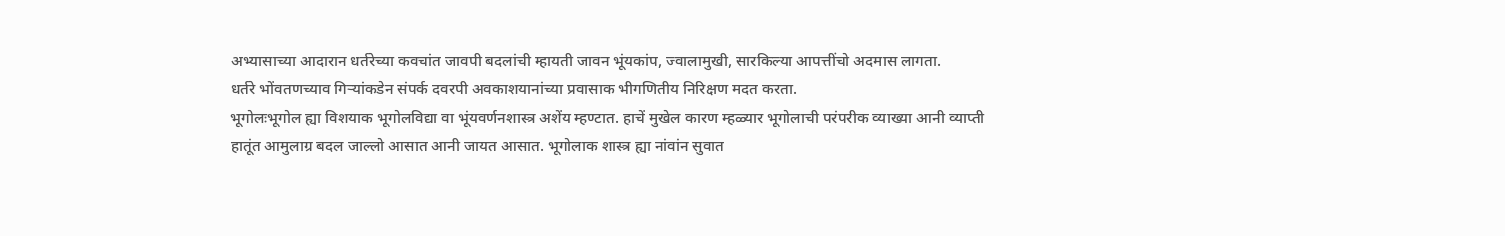अभ्यासाच्या आदारान धर्तरेच्या कवचांत जावपी बदलांची म्हायती जावन भूंयकांप, ज्वालामुखी, सारकिल्या आपत्तींचो अदमास लागता.
धर्तरे भोंवतणच्याव गिऱ्यांकडेन संपर्क दवरपी अवकाशयानांच्या प्रवासाक भीगणितीय निरिक्षण मदत करता.
भूगोलःभूगोल ह्या विशयाक भूगोलविद्या वा भूंयवर्णनशास्त्र अशेंय म्हण्टात. हाचें मुखेल कारण म्हळ्यार भूगोलाची परंपरीक व्याख्या आनी व्याप्ती हातूंत आमुलाग्र बदल जाल्लो आसात आनी जायत आसात. भूगोलाक शास्त्र ह्या नांवांन सुवात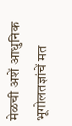मेळची अशें आधुनिक भूगोलतज्ञांचें मत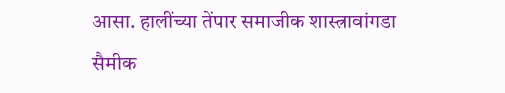आसा. हालींच्या तेंपार समाजीक शास्त्रावांगडा सैमीक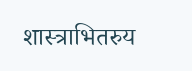शास्त्राभितरुय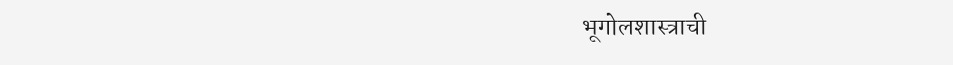भूगोलशास्त्राची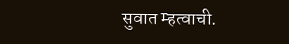सुवात म्हत्वाची.